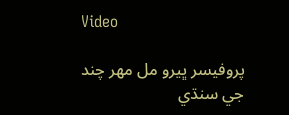Video

پروفيسر ڀيرو مل مهر چند جي سنڌي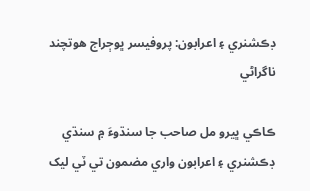ڊڪشنري ۽ اعرابون: پروفيسر ڀوڄراج هوتچند ناگراڻي

ڪاڪي ڀيرو مل صاحب جا سنڌوءَ ۾ سنڌي ڊڪشنري ۽ اعرابون واري مضمون تي ٽي ليک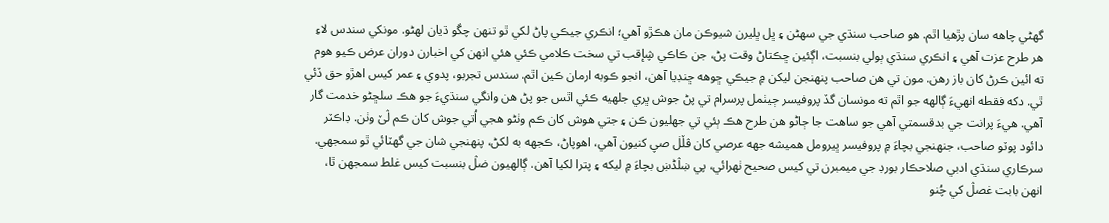گهڻي چاهه سان پڙهيا اٿم. هو صاحب سنڌي جي سهڻن ۽ ڀل ڀليرن شيوڪن مان هڪڙو آهي؛ انڪري جيڪي پاڻ لکي ٿو تنهن چڱو ڌيان لهڻو. مونکي سندس لاءِ هر طرح عزت آهي ۽ انڪري سنڌي ٻولي بنسبت، اڳئين ڇڪتاڻ وقت پڻ، جن ڪاڪي ڜإقب تي سخت ڪلامي ڪئي هئي انهن کي اخبارن دوران عرض ڪيو هوم ته ائين ڪرڻ کان باز رهن. مون تي هن صاحب پنهنجن ليکن ۾ جيڪي ڇوهه ڇنڊيا آهن، انجو ڪوبه ارمان ڪين اٿم. سندس تجربو، پدوي ۽ عمر کيس اهڙو حق ڏئي ٿي. دکه فقطه انهيءَ ڳالهه جو اٿم ته مونسان گڏ پروفيسر ڄيٺمل پرسرام تي پڻ جوش ڀري جلهيه ڪئي اٿس جو پڻ هن وانگي سنڌيءَ جو هڪ سلڇڻو خدمت گار آهي. هيءَ پرانت جي بدقسمتي آهي جو ساهت جا ڄاڻو هن طرح هڪ ٻئي تي جهليون ڪن ۽ جتي هوش کان ڪم وٺڻو هجي اُتي جوش کان ڪم ڷێ وٺن. ڊاڪٽر دائود پوٽو صاحب، جنهنجي بچاءَ ۾ پروفيسر ڀيرومل هميشه جهه عرصي کان ڤڵڶ صۑ کنيون آهي، اهوپاڻ، ڪجهه به لکڻ، پنهنجي شان جي گهٽائي ٿو سمجهي. سرڪاري سنڌي ادبي صلاحڪار بورڊ جي ميمبرن تي کيس صحيح ٺهرائي، پي ښڷڈښ بچاءَ ۾ ليکه ۽ پترا لکيا آهن. ڳالهيون ضڷ بنسبت کيس غلط سمجهن ٿا، انهن بابت غصڷ کي چُنو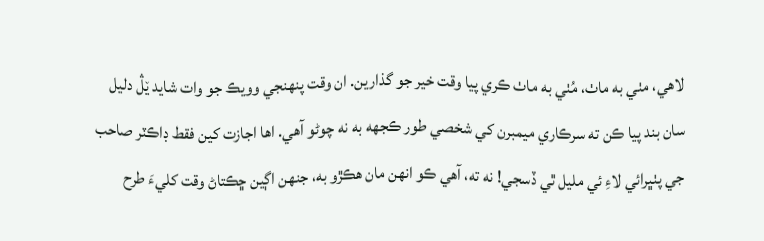لاهي، مٺي به ماٺ، مُٺي به ماٺ ڪري پيا وقت خير جو گذارين. ان وقت پنهنجي وويڪ جو وات شايد ێڷ دليل سان بند پيا ڪن ته سرڪاري ميمبرن کي شخصي طور ڪجهه به نه چوڻو آهي. اها اجازت کين فقط ڊاڪٽر صاحب جي پٺڀرائي لاءِ ئي مليل ٿي ڏسجي! نه ته، آهي ڪو انهن مان هڪڙو به، جنهن اڳين ڇڪتاڻ وقت کليءَ طرح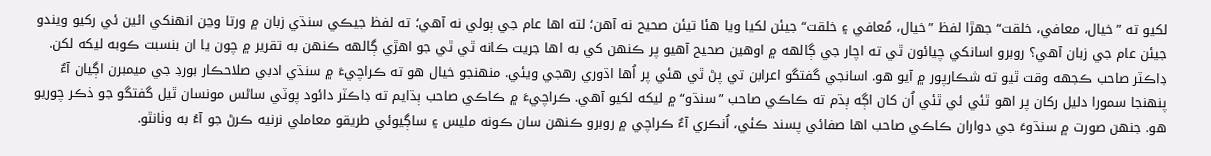لکيو ته ”خيال، معافي، خلقت“ جهڙا لفظ ”خيال، مُعافي ۽ خلقت“ جيئن لکيا ويا هئا تيئن صحيح نه آهن؛ لته اها عام جي ٻولي نه آهي؛ ته لفظ جيڪي سنڌي زبان ۾ ورتا وڃن انهنکي ائين ئي رکيو ويندو جيئن عام جي زبان آهي؟ روبرو اسانکي چيائون ٿي ته اچار جي ڳالهه ۾ اوهين صحيح آهيو پر ڪنهن کي به اها جريت ڪانه ٿي ٿي جو اهڙي ڳالهه ڪنهن به تقرير ۾ چون يا ان بنسبت ڪوبه ليکه لکن. ڊاڪٽر صاحب ڪجهه وقت ٿيو ته شڪارپور ۾ آيو هو. اسانجي گفتگو اعرابن تي پڻ ٿي هئي پر اُها اڌوري رهجي ويئي. منهنجو خيال هو ته ڪراچيءَ ۾ سنڌي ادبي صلاحڪار بورڊ جي ميمبرن اڳيان آءٌ پنهنجا سمورا دليل رکان پر اهو ٿئي ئي ٿئي اُن کان اڳه ٻڌم ته ڪاڪي صاحب ”سنڌو“ ۾ ليکه لکيو آهي. ڪراچيءَ ۾ ڪاڪي صاحب ٻڌايم ته ڊاڪٽر دائود پوٽي ساڻس مونسان ٿيل گفتگو جو ذڪر چوريو هو. جنهن صورت ۾ سنڌوءَ جي دواران ڪاڪي صاحب اها صفائي پسند ڪئي، اُنڪري آءٌ ڪراچي ۾ روبرو ڪنهن سان ڪونه مليس ۽ ساڳيوئي طريقو معاملي نرنيه ڪرڻ جو آءُ به وٺانٿو.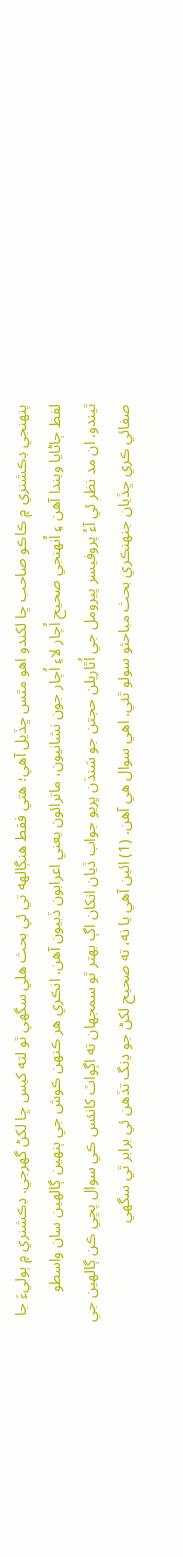پنهنجي ڊڪشنري ۾ ڪاڪو صاحب ڇا لکندو اهو مٿس ڇڏيل آهي؛ هتي فقط هنڳالهه تي ئي بحث هلي سگهي ٿو لته کيس ڇا لکڻ گهرجي. ڊڪشنري ۾ ٻوليءَ جا لفظ ڄاڻايا ويندا آهن ۽ اُنهنجي صحيح اُچار لاءِ اُچار جون نشانيون، ماترائون يعني اعرابون ڏبيون آهن. انڪري هر ڪنهن ڪوش جي ٻنهين ڳالهين سان واسطو ٿيندو. ان مد نظر ئي آءُ پروفيسر ڀيرومل جي اُٿاريلن حجتن جو سَندَن ڀريو جواب ڏيان انکان اڳ بهتر ٿو سمجهان ته اڳواٽ کانئس ڪي سوال پڇي ڪن ڳالهين جي صفائي ڪري ڇڏيان جنهنڪري بحث مباحثو سولو ٿئي. اهي سوال هي آهن. (1) ائين آهي يا نه، ته صحيح لکڻ جو ڍنگ تڏهن ئي برابر ٿي سگهي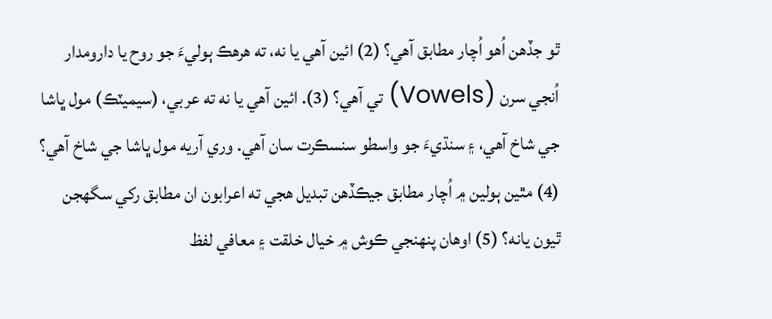ٿو جڏهن اُهو اُچار مطابق آهي؟ (2) ائين آهي يا نه، ته هرهڪ ٻوليءَ جو روح يا دارومدار اُنجي سرن (Vowels) تي آهي؟ (3). ائين آهي يا نه ته عربي، (سيميٽڪ) مول ڀاشا جي شاخ آهي، ۽ سنڌيءَ جو واسطو سنسڪرت سان آهي. وري آريه مول ڀاشا جي شاخ آهي؟ (4) مٿين ٻولين ۾ اُچار مطابق جيڪڏهن تبديل هجي ته اعرابون ان مطابق رکي سگهجن ٿيون يانه؟ (5) اوهان پنهنجي ڪوش ۾ خيال خلقت ۽ معافي لفظ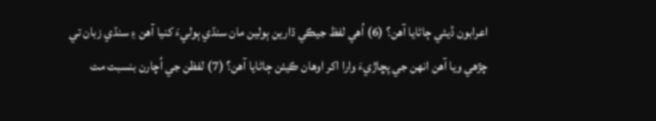اعرابون ڏيئي ڄاڻايا آهن؟ (6) اُهي لفظ جيڪي ڌارين ٻولين مان سنڌي ٻوليءَ کنيا آهن ۽ سنڌي زبان تي چڙهي ويا آهن انهن جي پڇاڙيءَ وارا اکر اوهان ڪيئن ڄاڻايا آهن؟ (7) لفظن جي اُچارن بنسبت مت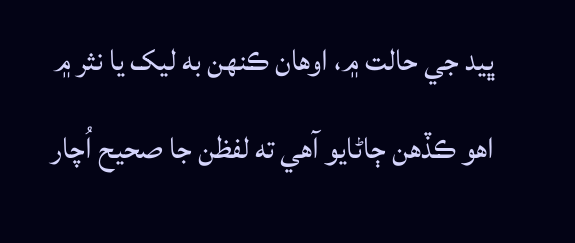ڀيد جي حالت ۾، اوهان ڪنهن به ليک يا نثر ۾ اهو ڪڏهن ڄاڻايو آهي ته لفظن جا صحيح اُچار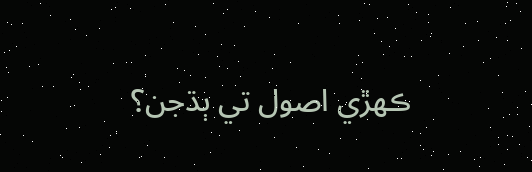ڪهڙي اصول تي ٻڌجن؟